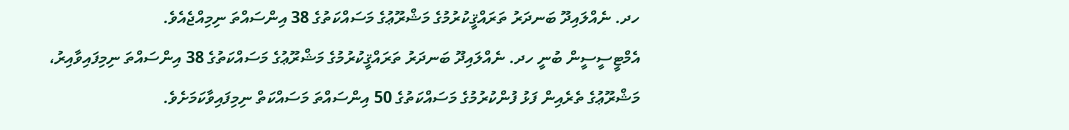ހދ. ނެއްލައިދޫ ބަނދަރު ތަރައްޤީކުރުމުގެ މަޝްރޫޢުގެ މަސައްކަތުގެ 38 އިންސައްތަ ނިމިއްޖެއެވެ.
އެމްޓީސީސީން ބުނީ ހދ. ނެއްލައިދޫ ބަނދަރު ތަރައްޤީކުރުމުގެ މަޝްރޫޢުގެ މަސައްކަތުގެ 38 އިންސައްތަ ނިމިފައިވާއިރު، މަޝްރޫޢުގެ ތެރެއިން ފަޅު ފުންކުރުމުގެ މަސައްކަތުގެ 50 އިންސައްތަ މަސައްކަތް ނިމިފައިވާކަމަށެވެ.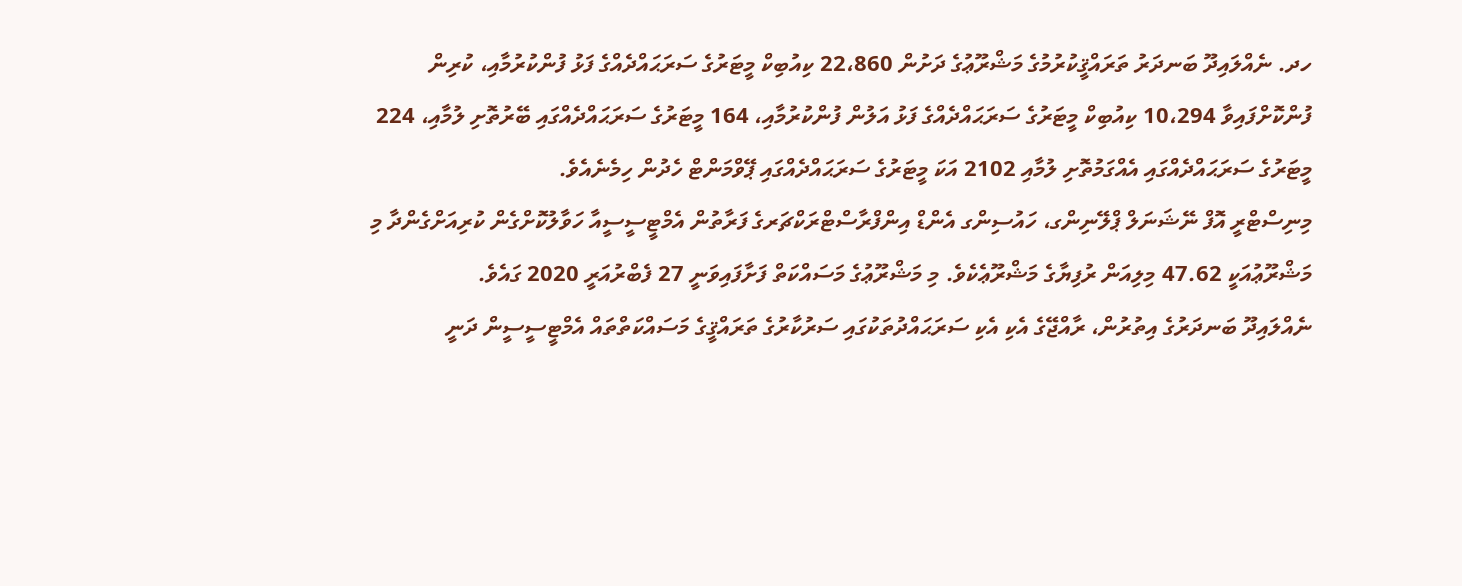ހދ. ނެއްލައިދޫ ބަނދަރު ތަރައްޤީކުރުމުގެ މަޝްރޫޢުގެ ދަށުން 22،860 ކިއުބިކް މީޓަރުގެ ސަރަޙައްދެއްގެ ފަޅު ފުންކުރުމާއި، ކުރިން ފުންކޮށްފައިވާ 10،294 ކިއުބިކް މީޓަރުގެ ސަރަޙައްދެއްގެ ފަޅު އަލުން ފުންކުރުމާއި، 164 މީޓަރުގެ ސަރަޙައްދެއްގައި ބޭރުތޮށި ލުމާއި، 224 މީޓަރުގެ ސަރަޙައްދެއްގައި އެއްގަމުތޮށި ލުމާއި 2102 އަކަ މީޓަރުގެ ސަރަޙައްދެއްގައި ޕޭވްމަންޓް ހެދުން ހިމެނެއެވެ.
މިނިސްޓްރީ އޮފް ނޭޝަނަލް ޕްލޭނިންގ، ހައުސިންގ އެންޑް އިންފްރާސްޓްރަކްޗަރގެ ފަރާތުން އެމްޓީސީސީއާ ހަވާލުކޮށްގެން ކުރިއަށްގެންދާ މި މަޝްރޫޢުއަކީ 47.62 މިލިއަން ރުފިޔާގެ މަޝްރޫޢެކެވެ. މި މަޝްރޫޢުގެ މަސައްކަތް ފަށާފައިވަނީ 27 ފެބްރުއަރީ 2020 ގައެވެ.
ނެއްލައިދޫ ބަނދަރުގެ އިތުރުން، ރާއްޖޭގެ އެކި އެކި ސަރަޙައްދުތަކުގައި ސަރުކާރުގެ ތަރައްޤީގެ މަސައްކަތްތައް އެމްޓީސީސީން ދަނީ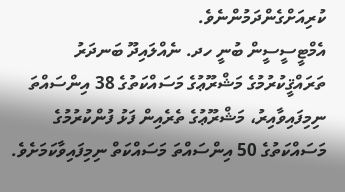ކުރިއަށްގެންދަމުންނެވެ.
އެމްޓީސީސީން ބުނީ ހދ. ނެއްލައިދޫ ބަނދަރު ތަރައްޤީކުރުމުގެ މަޝްރޫޢުގެ މަސައްކަތުގެ 38 އިންސައްތަ ނިމިފައިވާއިރު، މަޝްރޫޢުގެ ތެރެއިން ފަޅު ފުންކުރުމުގެ މަސައްކަތުގެ 50 އިންސައްތަ މަސައްކަތް ނިމިފައިވާކަމަށެވެ.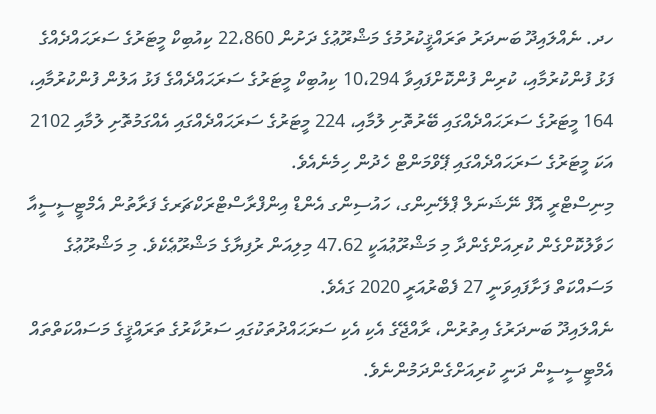ހދ. ނެއްލައިދޫ ބަނދަރު ތަރައްޤީކުރުމުގެ މަޝްރޫޢުގެ ދަށުން 22،860 ކިއުބިކް މީޓަރުގެ ސަރަޙައްދެއްގެ ފަޅު ފުންކުރުމާއި، ކުރިން ފުންކޮށްފައިވާ 10،294 ކިއުބިކް މީޓަރުގެ ސަރަޙައްދެއްގެ ފަޅު އަލުން ފުންކުރުމާއި، 164 މީޓަރުގެ ސަރަޙައްދެއްގައި ބޭރުތޮށި ލުމާއި، 224 މީޓަރުގެ ސަރަޙައްދެއްގައި އެއްގަމުތޮށި ލުމާއި 2102 އަކަ މީޓަރުގެ ސަރަޙައްދެއްގައި ޕޭވްމަންޓް ހެދުން ހިމެނެއެވެ.
މިނިސްޓްރީ އޮފް ނޭޝަނަލް ޕްލޭނިންގ، ހައުސިންގ އެންޑް އިންފްރާސްޓްރަކްޗަރގެ ފަރާތުން އެމްޓީސީސީއާ ހަވާލުކޮށްގެން ކުރިއަށްގެންދާ މި މަޝްރޫޢުއަކީ 47.62 މިލިއަން ރުފިޔާގެ މަޝްރޫޢެކެވެ. މި މަޝްރޫޢުގެ މަސައްކަތް ފަށާފައިވަނީ 27 ފެބްރުއަރީ 2020 ގައެވެ.
ނެއްލައިދޫ ބަނދަރުގެ އިތުރުން، ރާއްޖޭގެ އެކި އެކި ސަރަޙައްދުތަކުގައި ސަރުކާރުގެ ތަރައްޤީގެ މަސައްކަތްތައް އެމްޓީސީސީން ދަނީ ކުރިއަށްގެންދަމުންނެވެ.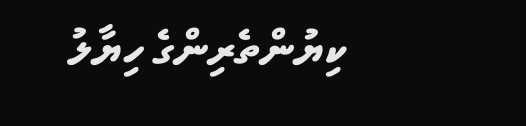ކިޔުންތެރިންގެ ހިޔާލު